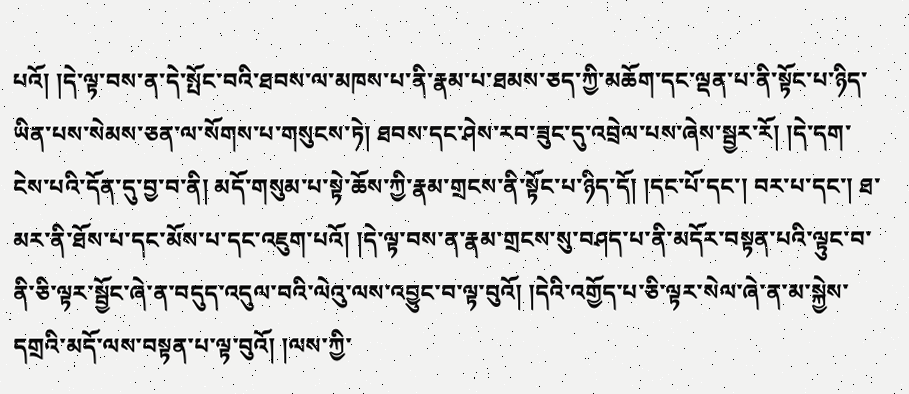པའོ། །དེ་ལྟ་བས་ན་དེ་སྤོང་བའི་ཐབས་ལ་མཁས་པ་ནི་རྣམ་པ་ཐམས་ཅད་ཀྱི་མཆོག་དང་ལྡན་པ་ནི་སྟོང་པ་ཉིད་ཡིན་པས་སེམས་ཅན་ལ་སོགས་པ་གསུངས་ཏེ། ཐབས་དང་ཤེས་རབ་ཟུང་དུ་འབྲེལ་པས་ཞེས་སྦྱར་རོ། །དེ་དག་ངེས་པའི་དོན་དུ་བྱ་བ་ནི། མདོ་གསུམ་པ་སྟེ་ཆོས་ཀྱི་རྣམ་གྲངས་ནི་སྟོང་པ་ཉིད་དོ། །དང་པོ་དང་། བར་པ་དང་། ཐ་མར་ནི་ཐོས་པ་དང་མོས་པ་དང་འཇུག་པའོ། །དེ་ལྟ་བས་ན་རྣམ་གྲངས་སུ་བཤད་པ་ནི་མདོར་བསྟན་པའི་ལྟུང་བ་ནི་ཅི་ལྟར་སྦྱོང་ཞེ་ན་བདུད་འདུལ་བའི་ལེའུ་ལས་འབྱུང་བ་ལྟ་བུའོ། །དེའི་འགྱོད་པ་ཅི་ལྟར་སེལ་ཞེ་ན་མ་སྐྱེས་དགྲའི་མདོ་ལས་བསྟན་པ་ལྟ་བུའོ། །ལས་ཀྱི་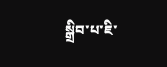སྒྲིབ་པ་ཇི་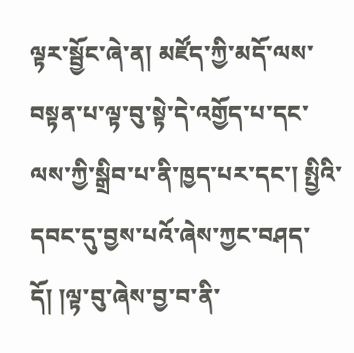ལྟར་སྦྱོང་ཞེ་ན། མཛོད་ཀྱི་མདོ་ལས་བསྟན་པ་ལྟ་བུ་སྟེ་དེ་འགྱོད་པ་དང་ལས་ཀྱི་སྒྲིབ་པ་ནི་ཁྱད་པར་དང་། སྤྱིའི་དབང་དུ་བྱས་པའོ་ཞེས་ཀྱང་བཤད་དོ། །ལྟ་བུ་ཞེས་བྱ་བ་ནི་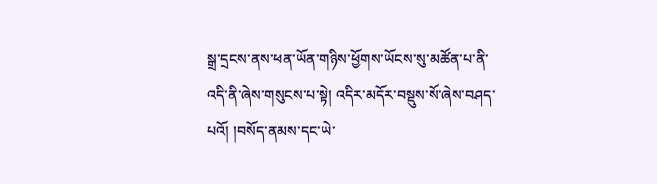སྒྲ་དྲངས་ནས་ཕན་ཡོན་གཉིས་ཕྱོགས་ཡོངས་སུ་མཚོན་པ་ནི་འདི་ནི་ཞེས་གསུངས་པ་སྟེ། འདིར་མདོར་བསྡུས་སོ་ཞེས་བཤད་པའོ། །བསོད་ནམས་དང་ཡེ་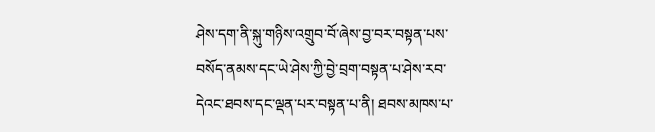ཤེས་དག་ནི་སྐུ་གཉིས་འགྲུབ་བོ་ཞེས་བྱ་བར་བསྟན་པས་བསོད་ནམས་དང་ཡེ་ཤེས་ཀྱི་བྱེ་བྲག་བསྟན་པ་ཤེས་རབ་དེའང་ཐབས་དང་ལྡན་པར་བསྟན་པ་ནི། ཐབས་མཁས་པ་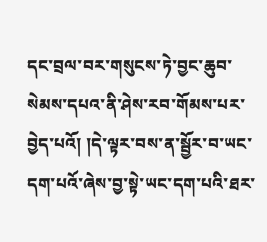དང་བྲལ་བར་གསུངས་ཏེ་བྱང་ཆུབ་སེམས་དཔའ་ནི་ཤེས་རབ་གོམས་པར་བྱེད་པའོ། །དེ་ལྟར་བས་ན་སྦྱོར་བ་ཡང་དག་པའོ་ཞེས་བྱ་སྟེ་ཡང་དག་པའི་ཐར་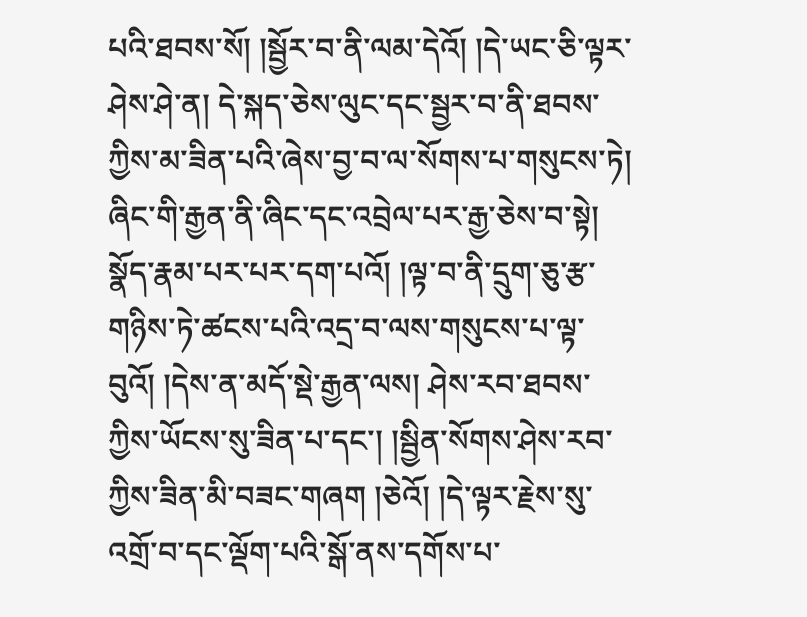པའི་ཐབས་སོ། །སྦྱོར་བ་ནི་ལམ་དེའོ། །དེ་ཡང་ཅི་ལྟར་ཤེས་ཤེ་ན། དེ་སྐད་ཅེས་ལུང་དང་སྦྱར་བ་ནི་ཐབས་ཀྱིས་མ་ཟིན་པའི་ཞེས་བྱ་བ་ལ་སོགས་པ་གསུངས་ཏེ། ཞིང་གི་རྒྱན་ནི་ཞིང་དང་འབྲེལ་པར་རྒྱ་ཅེས་བ་སྟེ། སྣོད་རྣམ་པར་པར་དག་པའོ། །ལྟ་བ་ནི་དྲུག་ཅུ་རྩ་གཉིས་ཏེ་ཚངས་པའི་འདྲ་བ་ལས་གསུངས་པ་ལྟ་བུའོ། །དེས་ན་མདོ་སྡེ་རྒྱན་ལས། ཤེས་རབ་ཐབས་ཀྱིས་ཡོངས་སུ་ཟིན་པ་དང་། །སྦྱིན་སོགས་ཤེས་རབ་ཀྱིས་ཟིན་མི་བཟང་གཞག །ཅེའོ། །དེ་ལྟར་རྗེས་སུ་འགྲོ་བ་དང་ལྡོག་པའི་སྒོ་ནས་དགོས་པ་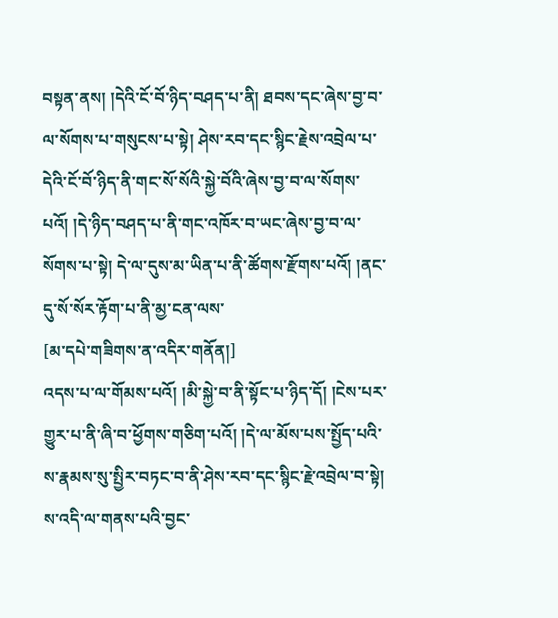བསྟན་ནས། །དེའི་ངོ་བོ་ཉིད་བཤད་པ་ནི། ཐབས་དང་ཞེས་བྱ་བ་ལ་སོགས་པ་གསུངས་པ་སྟེ། ཤེས་རབ་དང་སྙིང་རྗེས་འབྲེལ་པ་དེའི་ངོ་བོ་ཉིད་ནི་གང་སོ་སོའི་སྐྱེ་བོའི་ཞེས་བྱ་བ་ལ་སོགས་པའོ། །དེ་ཉིད་བཤད་པ་ནི་གང་འཁོར་བ་ཡང་ཞེས་བྱ་བ་ལ་སོགས་པ་སྟེ། དེ་ལ་དུས་མ་ཡིན་པ་ནི་ཚོགས་རྫོགས་པའོ། །ནང་དུ་སོ་སོར་རྟོག་པ་ནི་མྱ་ངན་ལས་
[མ་དཔེ་གཟིགས་ན་འདིར་གནོན།]
འདས་པ་ལ་གོམས་པའོ། །མི་སྐྱེ་བ་ནི་སྟོང་པ་ཉིད་དོ། །ངེས་པར་གྱུར་པ་ནི་ཞི་བ་ཕྱོགས་གཅིག་པའོ། །དེ་ལ་མོས་པས་སྤྱོད་པའི་ས་རྣམས་སུ་སྤྱིར་བཏང་བ་ནི་ཤེས་རབ་དང་སྙིང་རྗེ་འབྲེལ་བ་སྟེ། ས་འདི་ལ་གནས་པའི་བྱང་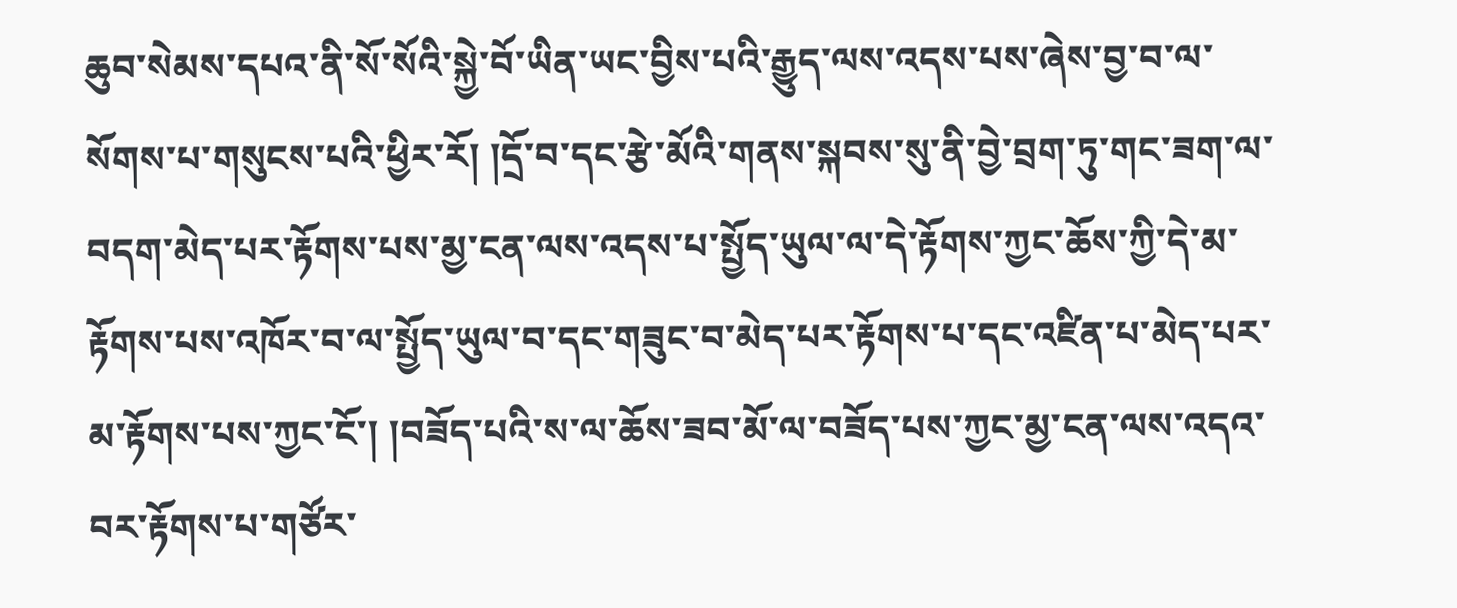ཆུབ་སེམས་དཔའ་ནི་སོ་སོའི་སྐྱེ་བོ་ཡིན་ཡང་བྱིས་པའི་རྒྱུད་ལས་འདས་པས་ཞེས་བྱ་བ་ལ་སོགས་པ་གསུངས་པའི་ཕྱིར་རོ། །དྲོ་བ་དང་རྩེ་མོའི་གནས་སྐབས་སུ་ནི་བྱེ་བྲག་ཏུ་གང་ཟག་ལ་བདག་མེད་པར་རྟོགས་པས་མྱ་ངན་ལས་འདས་པ་སྤྱོད་ཡུལ་ལ་དེ་རྟོགས་ཀྱང་ཆོས་ཀྱི་དེ་མ་རྟོགས་པས་འཁོར་བ་ལ་སྤྱོད་ཡུལ་བ་དང་གཟུང་བ་མེད་པར་རྟོགས་པ་དང་འཛིན་པ་མེད་པར་མ་རྟོགས་པས་ཀྱང་ངོ་། །བཟོད་པའི་ས་ལ་ཆོས་ཟབ་མོ་ལ་བཟོད་པས་ཀྱང་མྱ་ངན་ལས་འདའ་བར་རྟོགས་པ་གཙོར་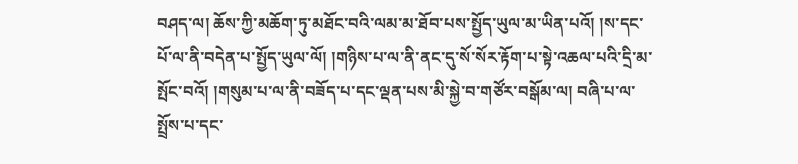བཤད་ལ། ཆོས་ཀྱི་མཆོག་ཏུ་མཐོང་བའི་ལམ་མ་ཐོབ་པས་སྤྱོད་ཡུལ་མ་ཡིན་པའོ། །ས་དང་པོ་ལ་ནི་བདེན་པ་སྤྱོད་ཡུལ་ལོ། །གཉིས་པ་ལ་ནི་ནང་དུ་སོ་སོར་རྟོག་པ་སྟེ་འཆལ་པའི་དྲི་མ་སྤོང་བའོ། །གསུམ་པ་ལ་ནི་བཟོད་པ་དང་ལྡན་པས་མི་སྐྱེ་བ་གཙོར་བསྒོམ་ལ། བཞི་པ་ལ་སྤྲོས་པ་དང་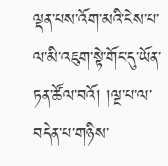ལྡན་པས་འོག་མའི་ངེས་པ་ལ་མི་འཇུག་སྟེ་གོང་དུ་ཡོན་ཏན་ཚོལ་བའོ། །ལྔ་པ་ལ་བདེན་པ་གཉིས་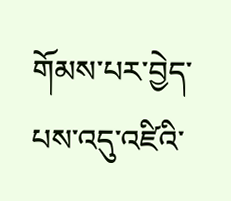གོམས་པར་བྱེད་པས་འདུ་འཛིའི་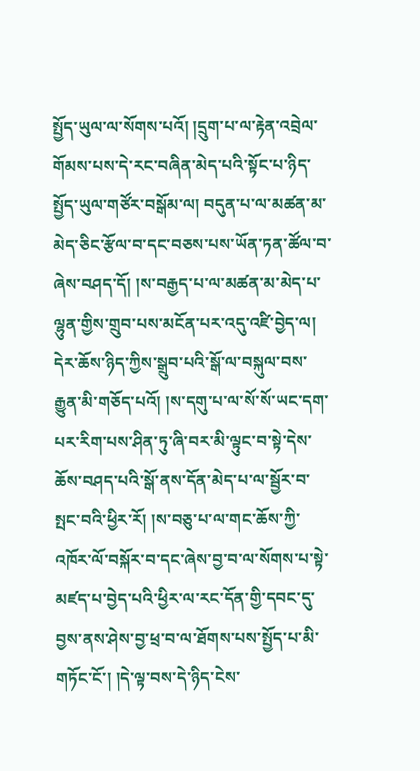སྤྱོད་ཡུལ་ལ་སོགས་པའོ། །དྲུག་པ་ལ་རྟེན་འབྲེལ་གོམས་པས་དེ་རང་བཞིན་མེད་པའི་སྟོང་པ་ཉིད་སྤྱོད་ཡུལ་གཙོར་བསྒོམ་ལ། བདུན་པ་ལ་མཚན་མ་མེད་ཅིང་རྩོལ་བ་དང་བཅས་པས་ཡོན་ཏན་ཚོལ་བ་ཞེས་བཤད་དོ། །ས་བརྒྱད་པ་ལ་མཚན་མ་མེད་པ་ལྷུན་གྱིས་གྲུབ་པས་མངོན་པར་འདུ་འཛི་བྱེད་ལ། དེར་ཆོས་ཉིད་ཀྱིས་སྒྲུབ་པའི་སྒོ་ལ་བསྐུལ་བས་རྒྱུན་མི་གཅོད་པའོ། །ས་དགུ་པ་ལ་སོ་སོ་ཡང་དག་པར་རིག་པས་ཤིན་ཏུ་ཞི་བར་མི་ལྟུང་བ་སྟེ་དེས་ཆོས་བཤད་པའི་སྒོ་ནས་དོན་མེད་པ་ལ་སྦྱོར་བ་སྤང་བའི་ཕྱིར་རོ། །ས་བཅུ་པ་ལ་གང་ཆོས་ཀྱི་འཁོར་ལོ་བསྐོར་བ་དང་ཞེས་བྱ་བ་ལ་སོགས་པ་སྟེ་མཛད་པ་བྱེད་པའི་ཕྱིར་ལ་རང་དོན་གྱི་དབང་དུ་བྱས་ནས་ཤེས་བྱ་ཕྲ་བ་ལ་ཐོགས་པས་སྤྱོད་པ་མི་གཏོང་ངོ་། །དེ་ལྟ་བས་དེ་ཉིད་ངེས་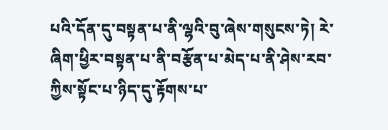པའི་དོན་དུ་བསྟན་པ་ནི་ལྷའི་བུ་ཞེས་གསུངས་ཏེ། རེ་ཞིག་ཕྱིར་བསྟན་པ་ནི་བརྩོན་པ་མེད་པ་ནི་ཤེས་རབ་ཀྱིས་སྟོང་པ་ཉིད་དུ་རྟོགས་པ་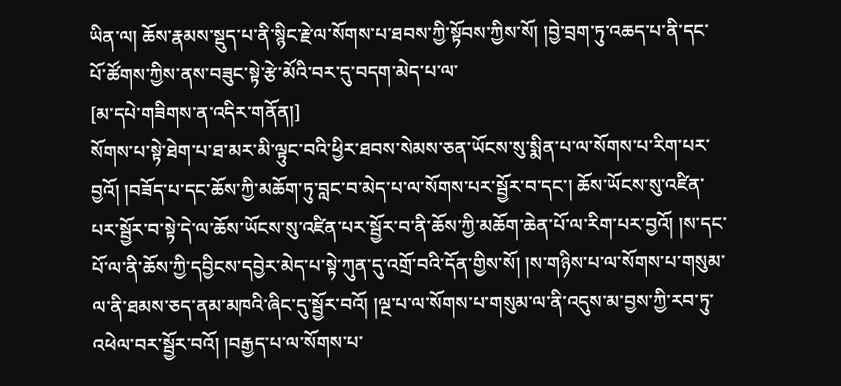ཡིན་ལ། ཆོས་རྣམས་སྡུད་པ་ནི་སྙིང་རྗེ་ལ་སོགས་པ་ཐབས་ཀྱི་སྟོབས་ཀྱིས་སོ། །བྱེ་བྲག་ཏུ་འཆད་པ་ནི་དང་པོ་ཚོགས་ཀྱིས་ནས་བཟུང་སྟེ་རྩེ་མོའི་བར་དུ་བདག་མེད་པ་ལ་
[མ་དཔེ་གཟིགས་ན་འདིར་གནོན།]
སོགས་པ་སྟེ་ཐེག་པ་ཐ་མར་མི་ལྟུང་བའི་ཕྱིར་ཐབས་སེམས་ཅན་ཡོངས་སུ་སྨིན་པ་ལ་སོགས་པ་རིག་པར་བྱའོ། །བཟོད་པ་དང་ཆོས་ཀྱི་མཆོག་ཏུ་བླང་བ་མེད་པ་ལ་སོགས་པར་སྦྱོར་བ་དང་། ཆོས་ཡོངས་སུ་འཛིན་པར་སྦྱོར་བ་སྟེ་དེ་ལ་ཆོས་ཡོངས་སུ་འཛིན་པར་སྦྱོར་བ་ནི་ཆོས་ཀྱི་མཆོག་ཆེན་པོ་ལ་རིག་པར་བྱའོ། །ས་དང་པོ་ལ་ནི་ཆོས་ཀྱི་དབྱིངས་དབྱེར་མེད་པ་སྟེ་ཀུན་དུ་འགྲོ་བའི་དོན་གྱིས་སོ། །ས་གཉིས་པ་ལ་སོགས་པ་གསུམ་ལ་ནི་ཐམས་ཅད་ནམ་མཁའི་ཞིང་དུ་སྦྱོར་བའོ། །ལྔ་པ་ལ་སོགས་པ་གསུམ་ལ་ནི་འདུས་མ་བྱས་ཀྱི་རབ་ཏུ་འཕེལ་བར་སྦྱོར་བའོ། །བརྒྱད་པ་ལ་སོགས་པ་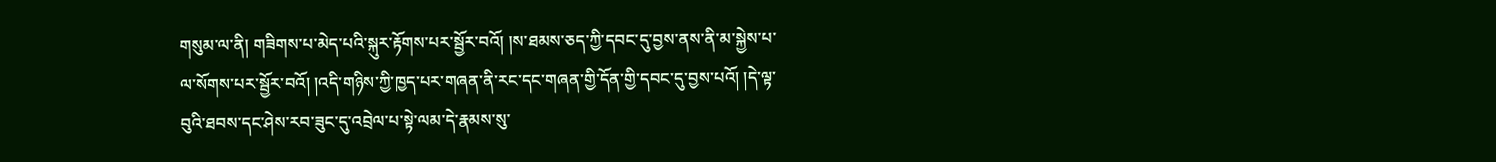གསུམ་ལ་ནི། གཟིགས་པ་མེད་པའི་སྐུར་རྟོགས་པར་སྦྱོར་བའོ། །ས་ཐམས་ཅད་ཀྱི་དབང་དུ་བྱས་ནས་ནི་མ་སྐྱེས་པ་ལ་སོགས་པར་སྦྱོར་བའོ། །འདི་གཉིས་ཀྱི་ཁྱད་པར་གཞན་ནི་རང་དང་གཞན་གྱི་དོན་གྱི་དབང་དུ་བྱས་པའོ། །དེ་ལྟ་བུའི་ཐབས་དང་ཤེས་རབ་ཟུང་དུ་འབྲེལ་པ་སྟེ་ལམ་དེ་རྣམས་སུ་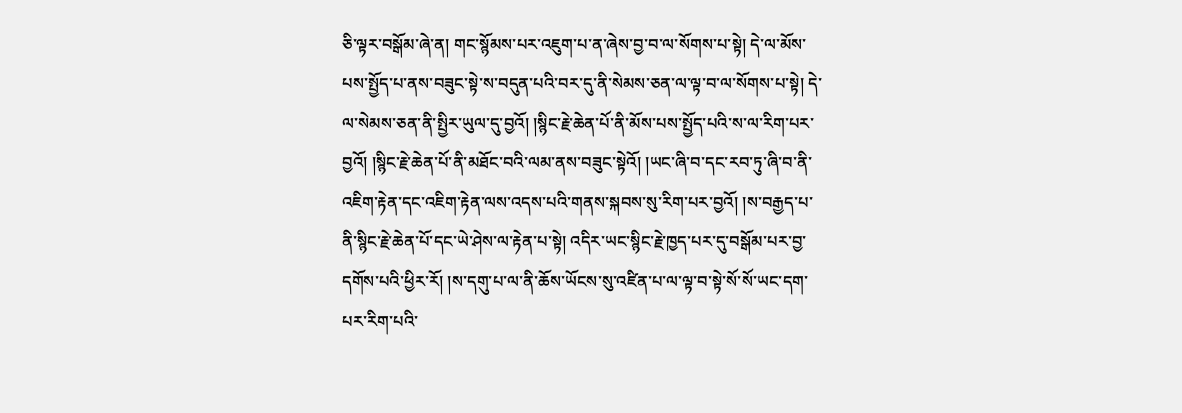ཅི་ལྟར་བསྒོམ་ཞེ་ན། གང་སྙོམས་པར་འཇུག་པ་ན་ཞེས་བྱ་བ་ལ་སོགས་པ་སྟེ། དེ་ལ་མོས་པས་སྤྱོད་པ་ནས་བཟུང་སྟེ་ས་བདུན་པའི་བར་དུ་ནི་སེམས་ཅན་ལ་ལྟ་བ་ལ་སོགས་པ་སྟེ། དེ་ལ་སེམས་ཅན་ནི་སྤྱིར་ཡུལ་དུ་བྱའོ། །སྙིང་རྗེ་ཆེན་པོ་ནི་མོས་པས་སྤྱོད་པའི་ས་ལ་རིག་པར་བྱའོ། །སྙིང་རྗེ་ཆེན་པོ་ནི་མཐོང་བའི་ལམ་ནས་བཟུང་སྟེའོ། །ཡང་ཞི་བ་དང་རབ་ཏུ་ཞི་བ་ནི་འཇིག་རྟེན་དང་འཇིག་རྟེན་ལས་འདས་པའི་གནས་སྐབས་སུ་རིག་པར་བྱའོ། །ས་བརྒྱད་པ་ནི་སྙིང་རྗེ་ཆེན་པོ་དང་ཡེ་ཤེས་ལ་རྟེན་པ་སྟེ། འདིར་ཡང་སྙིང་རྗེ་ཁྱད་པར་དུ་བསྒོམ་པར་བྱ་དགོས་པའི་ཕྱིར་རོ། །ས་དགུ་པ་ལ་ནི་ཆོས་ཡོངས་སུ་འཛིན་པ་ལ་ལྟ་བ་སྟེ་སོ་སོ་ཡང་དག་པར་རིག་པའི་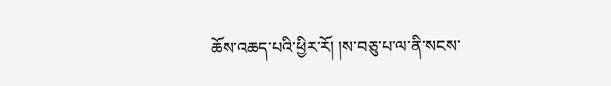ཆོས་འཆད་པའི་ཕྱིར་རོ། །ས་བཅུ་པ་ལ་ནི་སངས་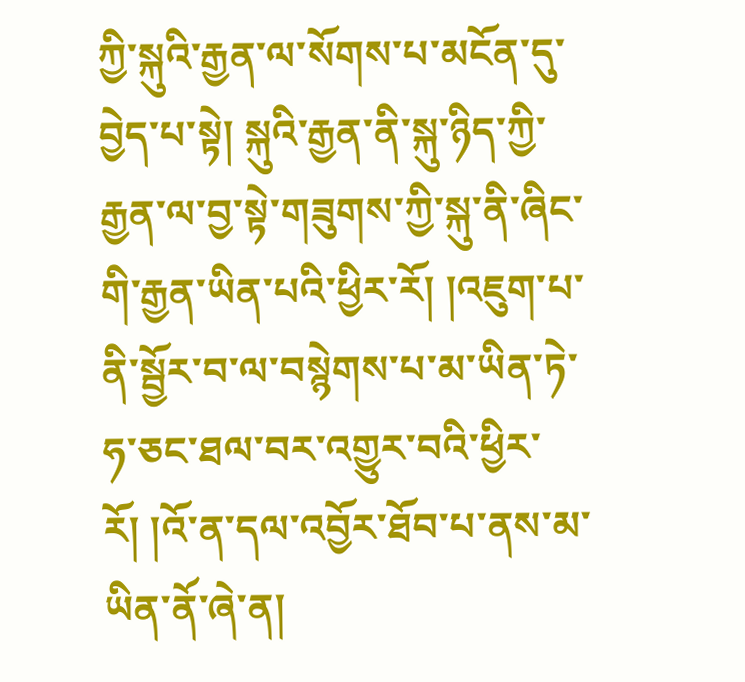ཀྱི་སྐུའི་རྒྱན་ལ་སོགས་པ་མངོན་དུ་བྱེད་པ་སྟེ། སྐུའི་རྒྱན་ནི་སྐུ་ཉིད་ཀྱི་རྒྱན་ལ་བྱ་སྟེ་གཟུགས་ཀྱི་སྐུ་ནི་ཞིང་གི་རྒྱན་ཡིན་པའི་ཕྱིར་རོ། །འཇུག་པ་ནི་སྦྱོར་བ་ལ་བསྙེགས་པ་མ་ཡིན་ཏེ་ཧ་ཅང་ཐལ་བར་འགྱུར་བའི་ཕྱིར་རོ། །འོ་ན་དལ་འབྱོར་ཐོབ་པ་ནས་མ་ཡིན་ནོ་ཞེ་ན།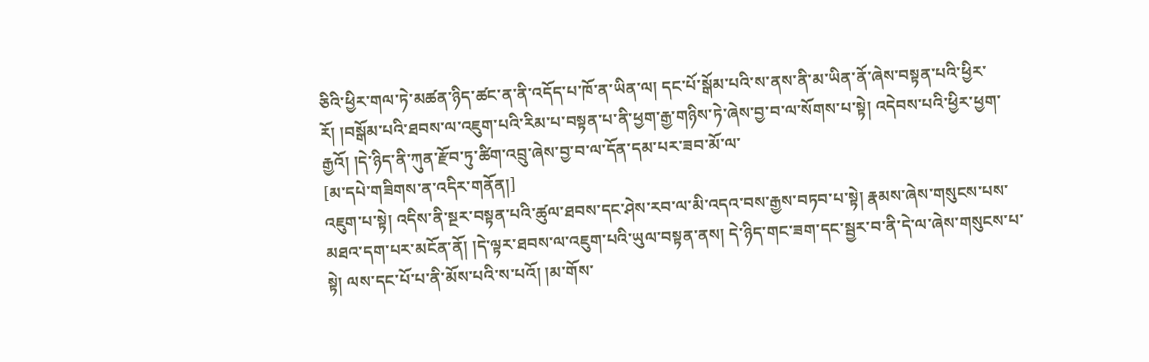ཅིའི་ཕྱིར་གལ་ཏེ་མཚན་ཉིད་ཚང་ན་ནི་འདོད་པ་ཁོ་ན་ཡིན་ལ། དང་པོ་སྒོམ་པའི་ས་ནས་ནི་མ་ཡིན་ནོ་ཞེས་བསྟན་པའི་ཕྱིར་རོ། །བསྒོམ་པའི་ཐབས་ལ་འཇུག་པའི་རིམ་པ་བསྟན་པ་ནི་ཕྱག་རྒྱ་གཉིས་ཏེ་ཞེས་བྱ་བ་ལ་སོགས་པ་སྟེ། འདེབས་པའི་ཕྱིར་ཕྱག་རྒྱའོ། །དེ་ཉིད་ནི་ཀུན་རྫོབ་ཏུ་ཚིག་འབྲུ་ཞེས་བྱ་བ་ལ་དོན་དམ་པར་ཟབ་མོ་ལ་
[མ་དཔེ་གཟིགས་ན་འདིར་གནོན།]
འཇུག་པ་སྟེ། འདིས་ནི་སྔར་བསྟན་པའི་ཚུལ་ཐབས་དང་ཤེས་རབ་ལ་མི་འདའ་བས་རྒྱས་བཏབ་པ་སྟེ། རྣམས་ཞེས་གསུངས་པས་མཐའ་དག་པར་མངོན་ནོ། །དེ་ལྟར་ཐབས་ལ་འཇུག་པའི་ཡུལ་བསྟན་ནས། དེ་ཉིད་གང་ཟག་དང་སྦྱར་བ་ནི་དེ་ལ་ཞེས་གསུངས་པ་སྟེ། ལས་དང་པོ་པ་ནི་མོས་པའི་ས་པའོ། །མ་གོས་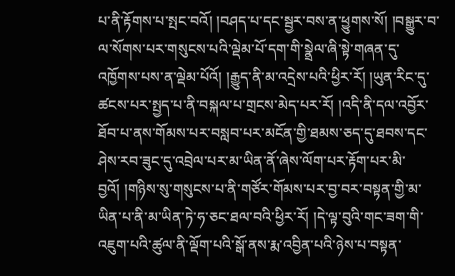པ་ནི་རྟོགས་པ་སྤང་བའོ། །བཤད་པ་དང་སྦྱར་བས་ན་ཕྱུགས་སོ། །བསྒྱུར་བ་ལ་སོགས་པར་གསུངས་པའི་ལྡེམ་པོ་དག་གི་སྣྲེལ་ཞི་སྟེ་གཞན་དུ་འཁྱོགས་པས་ན་ལྡེམ་པོའོ། །རྒྱུད་ནི་མ་འདྲེས་པའི་ཕྱིར་རོ། །ཡུན་རིང་དུ་ཚངས་པར་སྤྱད་པ་ནི་བསྐལ་པ་གྲངས་མེད་པར་རོ། །འདི་ནི་དལ་འབྱོར་ཐོབ་པ་ནས་གོམས་པར་བསླབ་པར་མངོན་གྱི་ཐམས་ཅད་དུ་ཐབས་དང་ཤེས་རབ་ཟུང་དུ་འབྲེལ་པར་མ་ཡིན་ནོ་ཞེས་ལོག་པར་རྟོག་པར་མི་བྱའོ། །གཉིས་སུ་གསུངས་པ་ནི་གཙོར་གོམས་པར་བྱ་བར་བསྟན་གྱི་མ་ཡིན་པ་ནི་མ་ཡིན་ཏེ་ཧ་ཅང་ཐལ་བའི་ཕྱིར་རོ། །དེ་ལྟ་བུའི་གང་ཟག་གི་འཇུག་པའི་ཚུལ་ནི་ལྡོག་པའི་སྒོ་ནས་རྨ་འབྱིན་པའི་ཉེས་པ་བསྟན་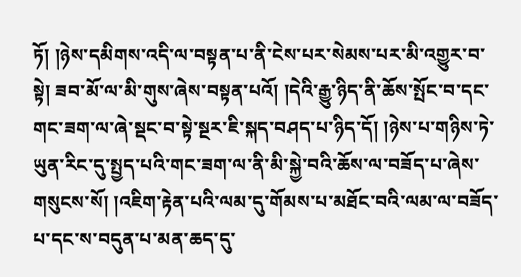ཏོ། །ཉེས་དམིགས་འདི་ལ་བསྟན་པ་ནི་ངེས་པར་སེམས་པར་མི་འགྱུར་བ་སྟེ། ཟབ་མོ་ལ་མི་གུས་ཞེས་བསྟན་པའོ། །དེའི་རྒྱུ་ཉིད་ནི་ཆོས་སྤོང་བ་དང་གང་ཟག་ལ་ཞེ་སྡང་བ་སྟེ་སྔར་ཇི་སྐད་བཤད་པ་ཉིད་དོ། །ཉེས་པ་གཉིས་ཏེ་ཡུན་རིང་དུ་སྤྱད་པའི་གང་ཟག་ལ་ནི་མི་སྐྱེ་བའི་ཆོས་ལ་བཟོད་པ་ཞེས་གསུངས་སོ། །འཇིག་རྟེན་པའི་ལམ་དུ་གོམས་པ་མཐོང་བའི་ལམ་ལ་བཟོད་པ་དང་ས་བདུན་པ་མན་ཆད་དུ་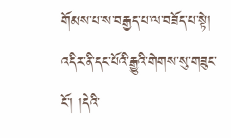གོམས་པ་ས་བརྒྱད་པ་ལ་བཟོད་པ་སྟེ། འདིར་ནི་དང་པོའི་རྒྱུའི་གེགས་སུ་གཟུང་ངོ་། །དེའི་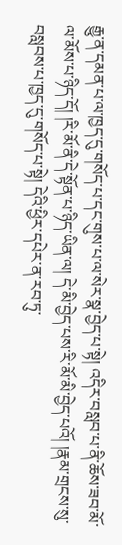རྒྱུ་ན་དམན་པ་ལ་ཁྱད་དུ་གསོད་པ་དང་གུས་པ་ལ་སེར་སྣ་བྱེད་པ་སྟེ། འདིར་བསླབ་པ་ནི་ཆོས་ཟབ་མོ་ལ་མོས་པ་ཉིད་དོ། །རི་མོ་ནི་དེ་སྟོན་པ་ཉིད་ཡིན་ལ། དེ་མི་བྱེད་པས་རི་མོ་མི་བྱེད་པའོ། །རྣམ་གྲངས་སུ་བསླབས་པ་ཁྱད་དུ་གསོད་པ་སྟེ། དེའི་ཕྱིར་དཔེར་ན་རབ་ཏུ་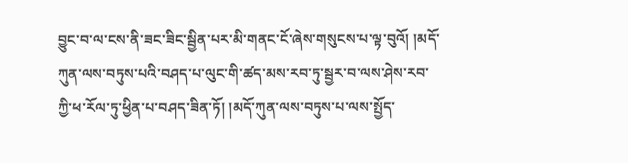བྱུང་བ་ལ་ངས་ནི་ཟང་ཟིང་སྦྱིན་པར་མི་གནང་ངོ་ཞེས་གསུངས་པ་ལྟ་བུའོ། །མདོ་ཀུན་ལས་བཏུས་པའི་བཤད་པ་ལུང་གི་ཚད་མས་རབ་ཏུ་སྦྱར་བ་ལས་ཤེས་རབ་ཀྱི་ཕ་རོལ་ཏུ་ཕྱིན་པ་བཤད་ཟིན་ཏོ། །མདོ་ཀུན་ལས་བཏུས་པ་ལས་སྤྱོད་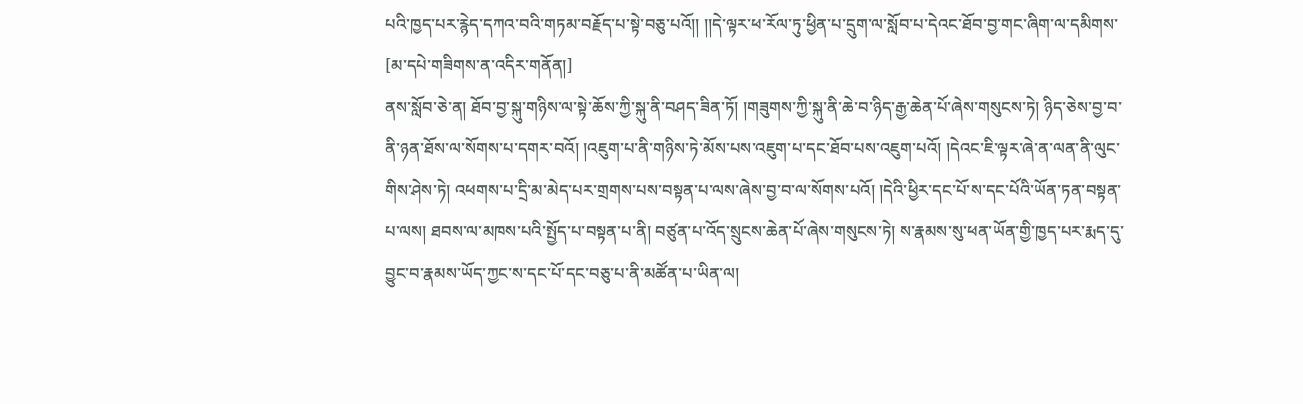པའི་ཁྱད་པར་རྙེད་དཀའ་བའི་གཏམ་བརྗོད་པ་སྟེ་བཅུ་པའོ།། །།དེ་ལྟར་ཕ་རོལ་ཏུ་ཕྱིན་པ་དྲུག་ལ་སློབ་པ་དེའང་ཐོབ་བྱ་གང་ཞིག་ལ་དམིགས་
[མ་དཔེ་གཟིགས་ན་འདིར་གནོན།]
ནས་སློབ་ཅེ་ན། ཐོབ་བྱ་སྐུ་གཉིས་ལ་སྟེ་ཆོས་ཀྱི་སྐུ་ནི་བཤད་ཟིན་ཏོ། །གཟུགས་ཀྱི་སྐུ་ནི་ཆེ་བ་ཉིད་རྒྱ་ཆེན་པོ་ཞེས་གསུངས་ཏེ། ཉིད་ཅེས་བྱ་བ་ནི་ཉན་ཐོས་ལ་སོགས་པ་དགར་བའོ། །འཇུག་པ་ནི་གཉིས་ཏེ་མོས་པས་འཇུག་པ་དང་ཐོབ་པས་འཇུག་པའོ། །དེའང་ཇི་ལྟར་ཞེ་ན་ལན་ནི་ལུང་གིས་ཤེས་ཏེ། འཕགས་པ་དྲི་མ་མེད་པར་གྲགས་པས་བསྟན་པ་ལས་ཞེས་བྱ་བ་ལ་སོགས་པའོ། །དེའི་ཕྱིར་དང་པོ་ས་དང་པོའི་ཡོན་ཏན་བསྟན་པ་ལས། ཐབས་ལ་མཁས་པའི་སྤྱོད་པ་བསྟན་པ་ནི། བཙུན་པ་འོད་སྲུངས་ཆེན་པོ་ཞེས་གསུངས་ཏེ། ས་རྣམས་སུ་ཕན་ཡོན་གྱི་ཁྱད་པར་རྨད་དུ་བྱུང་བ་རྣམས་ཡོད་ཀྱང་ས་དང་པོ་དང་བཅུ་པ་ནི་མཚོན་པ་ཡིན་ལ།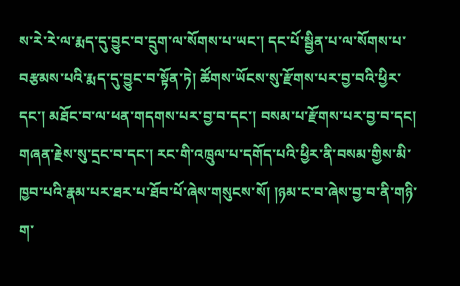ས་རེ་རེ་ལ་རྨད་དུ་བྱུང་བ་དྲུག་ལ་སོགས་པ་ཡང་། དང་པོ་སྦྱིན་པ་ལ་སོགས་པ་བརྩམས་པའི་རྨད་དུ་བྱུང་བ་སྟོན་ཏེ། ཚོགས་ཡོངས་སུ་རྫོགས་པར་བྱ་བའི་ཕྱིར་དང་། མཐོང་བ་ལ་ཕན་གདགས་པར་བྱ་བ་དང་། བསམ་པ་རྫོགས་པར་བྱ་བ་དང། གཞན་རྗེས་སུ་དྲང་བ་དང་། རང་གི་འཁྲུལ་པ་དགོད་པའི་ཕྱིར་ནི་བསམ་གྱིས་མི་ཁྱབ་པའི་རྣམ་པར་ཐར་པ་ཐོབ་པོ་ཞེས་གསུངས་སོ། །ཉམ་ང་བ་ཞེས་བྱ་བ་ནི་གཉི་ག་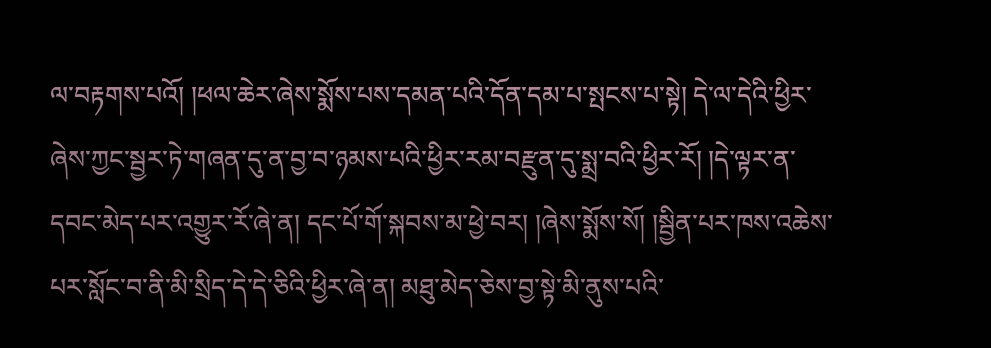ལ་བརྟགས་པའོ། །ཕལ་ཆེར་ཞེས་སྨོས་པས་དམན་པའི་དོན་དམ་པ་སྤངས་པ་སྟེ། དེ་ལ་དེའི་ཕྱིར་ཞེས་ཀྱང་སྦྱར་ཏེ་གཞན་དུ་ན་བྱ་བ་ཉམས་པའི་ཕྱིར་རམ་བརྫུན་དུ་སྨྲ་བའི་ཕྱིར་རོ། །དེ་ལྟར་ན་དབང་མེད་པར་འགྱུར་རོ་ཞེ་ན། དང་པོ་གོ་སྐབས་མ་ཕྱེ་བར། །ཞེས་སྨོས་སོ། །སྦྱིན་པར་ཁས་འཆེས་པར་སློང་བ་ནི་མི་སྲིད་དེ་དེ་ཅིའི་ཕྱིར་ཞེ་ན། མཐུ་མེད་ཅེས་བྱ་སྟེ་མི་ནུས་པའི་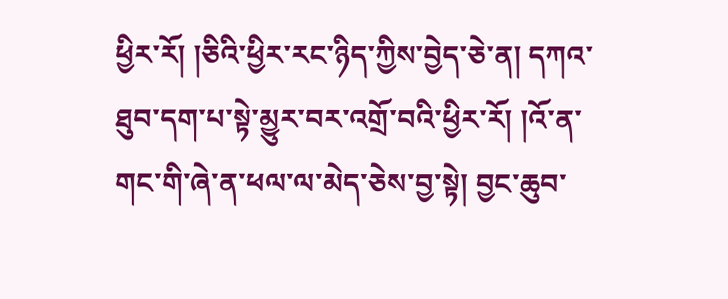ཕྱིར་རོ། །ཅིའི་ཕྱིར་རང་ཉིད་ཀྱིས་བྱེད་ཅེ་ན། དཀའ་ཐུབ་དག་པ་སྟེ་མྱུར་བར་འགྲོ་བའི་ཕྱིར་རོ། །འོ་ན་གང་གི་ཞེ་ན་ཕལ་ལ་མེད་ཅེས་བྱ་སྟེ། བྱང་ཆུབ་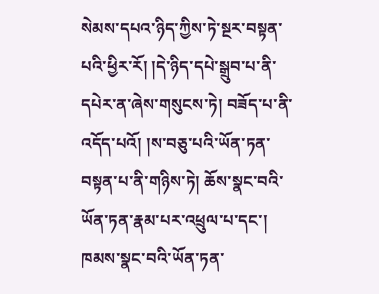སེམས་དཔའ་ཉིད་ཀྱིས་ཏེ་སྔར་བསྟན་པའི་ཕྱིར་རོ། །དེ་ཉིད་དཔེ་སྒྲུབ་པ་ནི་དཔེར་ན་ཞེས་གསུངས་ཏེ། བཟོད་པ་ནི་འདོད་པའོ། །ས་བཅུ་པའི་ཡོན་ཏན་བསྟན་པ་ནི་གཉིས་ཏེ། ཆོས་སྣང་བའི་ཡོན་ཏན་རྣམ་པར་འཕྲུལ་པ་དང་། ཁམས་སྣང་བའི་ཡོན་ཏན་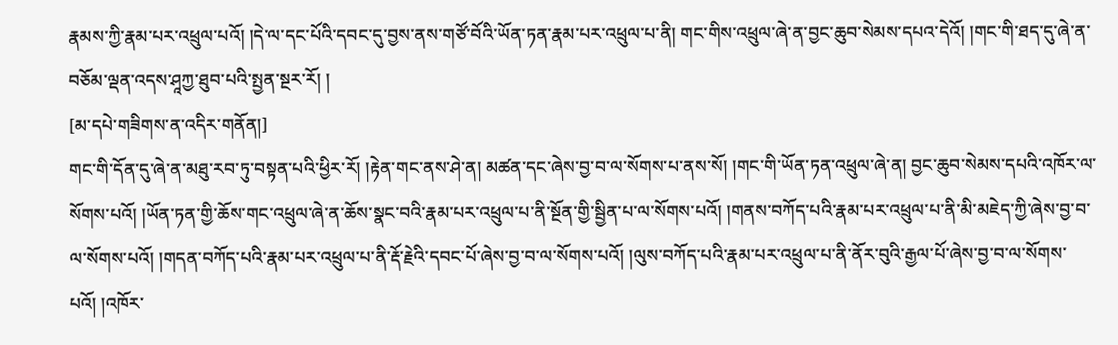རྣམས་ཀྱི་རྣམ་པར་འཕྲུལ་པའོ། །དེ་ལ་དང་པོའི་དབང་དུ་བྱས་ནས་གཙོ་བོའི་ཡོན་ཏན་རྣམ་པར་འཕྲུལ་པ་ནི། གང་གིས་འཕྲུལ་ཞེ་ན་བྱང་ཆུབ་སེམས་དཔའ་དེའོ། །གང་གི་ཐད་དུ་ཞེ་ན་བཅོམ་ལྡན་འདས་ཤཱཀྱ་ཐུབ་པའི་སྤྱན་སྔར་རོ། །
[མ་དཔེ་གཟིགས་ན་འདིར་གནོན།]
གང་གི་དོན་དུ་ཞེ་ན་མཐུ་རབ་ཏུ་བསྟན་པའི་ཕྱིར་རོ། །རྟེན་གང་ནས་ཤེ་ན། མཚན་དང་ཞེས་བྱ་བ་ལ་སོགས་པ་ནས་སོ། །གང་གི་ཡོན་ཏན་འཕྲུལ་ཞེ་ན། བྱང་ཆུབ་སེམས་དཔའི་འཁོར་ལ་སོགས་པའོ། །ཡོན་ཏན་གྱི་ཆོས་གང་འཕྲུལ་ཞེ་ན་ཆོས་སྣང་བའི་རྣམ་པར་འཕྲུལ་པ་ནི་སྔོན་གྱི་སྦྱིན་པ་ལ་སོགས་པའོ། །གནས་བཀོད་པའི་རྣམ་པར་འཕྲུལ་པ་ནི་མི་མཇེད་ཀྱི་ཞེས་བྱ་བ་ལ་སོགས་པའོ། །གདན་བཀོད་པའི་རྣམ་པར་འཕྲུལ་པ་ནི་རྡོ་རྗེའི་དབང་པོ་ཞེས་བྱ་བ་ལ་སོགས་པའོ། །ལུས་བཀོད་པའི་རྣམ་པར་འཕྲུལ་པ་ནི་ནོར་བུའི་རྒྱལ་པོ་ཞེས་བྱ་བ་ལ་སོགས་པའོ། །འཁོར་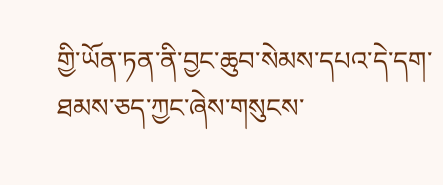གྱི་ཡོན་ཏན་ནི་བྱང་ཆུབ་སེམས་དཔའ་དེ་དག་ཐམས་ཅད་ཀྱང་ཞེས་གསུངས་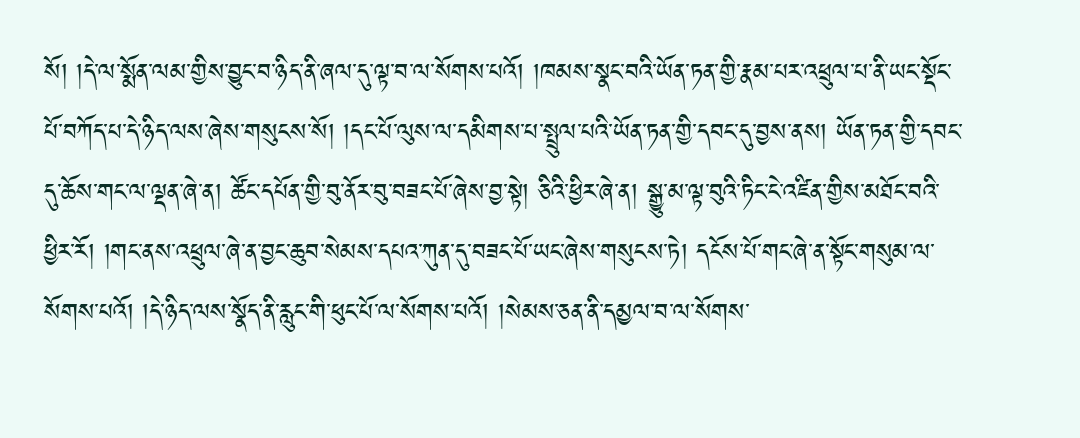སོ། །དེ་ལ་སྨོན་ལམ་གྱིས་བྱུང་བ་ཉིད་ནི་ཞལ་དུ་ལྟ་བ་ལ་སོགས་པའོ། །ཁམས་སྣང་བའི་ཡོན་ཏན་གྱི་རྣམ་པར་འཕྲུལ་པ་ནི་ཡང་སྡོང་པོ་བཀོད་པ་དེ་ཉིད་ལས་ཞེས་གསུངས་སོ། །དང་པོ་ལུས་ལ་དམིགས་པ་སྤྲུལ་པའི་ཡོན་ཏན་གྱི་དབང་དུ་བྱས་ནས། ཡོན་ཏན་གྱི་དབང་དུ་ཆོས་གང་ལ་ལྡན་ཞེ་ན། ཚོང་དཔོན་གྱི་བུ་ནོར་བུ་བཟང་པོ་ཞེས་བྱ་སྟེ། ཅིའི་ཕྱིར་ཞེ་ན། སྒྱུ་མ་ལྟ་བུའི་ཏིང་ངེ་འཛིན་གྱིས་མཐོང་བའི་ཕྱིར་རོ། །གང་ནས་འཕྲུལ་ཞེ་ན་བྱང་ཆུབ་སེམས་དཔའ་ཀུན་དུ་བཟང་པོ་ཡང་ཞེས་གསུངས་ཏེ། དངོས་པོ་གང་ཞེ་ན་སྟོང་གསུམ་ལ་སོགས་པའོ། །དེ་ཉིད་ལས་སྣོད་ནི་རླུང་གི་ཕུང་པོ་ལ་སོགས་པའོ། །སེམས་ཅན་ནི་དམྱལ་བ་ལ་སོགས་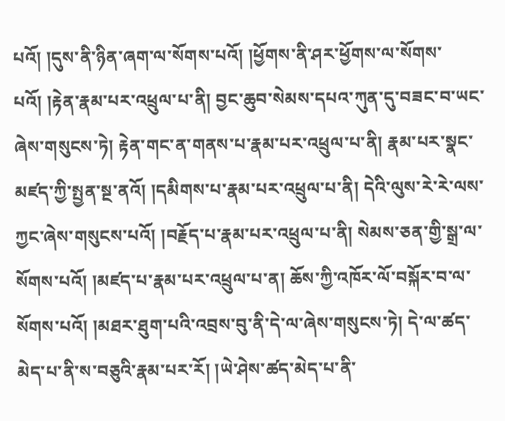པའོ། །དུས་ནི་ཉིན་ཞག་ལ་སོགས་པའོ། །ཕྱོགས་ནི་ཤར་ཕྱོགས་ལ་སོགས་པའོ། །རྟེན་རྣམ་པར་འཕྲུལ་པ་ནི། བྱང་ཆུབ་སེམས་དཔའ་ཀུན་དུ་བཟང་བ་ཡང་ཞེས་གསུངས་ཏེ། རྟེན་གང་ན་གནས་པ་རྣམ་པར་འཕྲུལ་པ་ནི། རྣམ་པར་སྣང་མཛད་ཀྱི་སྤྱན་སྔ་ནའོ། །དམིགས་པ་རྣམ་པར་འཕྲུལ་པ་ནི། དེའི་ལུས་རེ་རེ་ལས་ཀྱང་ཞེས་གསུངས་པའོ། །བརྗོད་པ་རྣམ་པར་འཕྲུལ་པ་ནི། སེམས་ཅན་གྱི་སྒྲ་ལ་སོགས་པའོ། །མཛད་པ་རྣམ་པར་འཕྲུལ་པ་ན། ཆོས་ཀྱི་འཁོར་ལོ་བསྐོར་བ་ལ་སོགས་པའོ། །མཐར་ཐུག་པའི་འབྲས་བུ་ནི་དེ་ལ་ཞེས་གསུངས་ཏེ། དེ་ལ་ཚད་མེད་པ་ནི་ས་བཅུའི་རྣམ་པར་རོ། །ཡེ་ཤེས་ཚད་མེད་པ་ནི་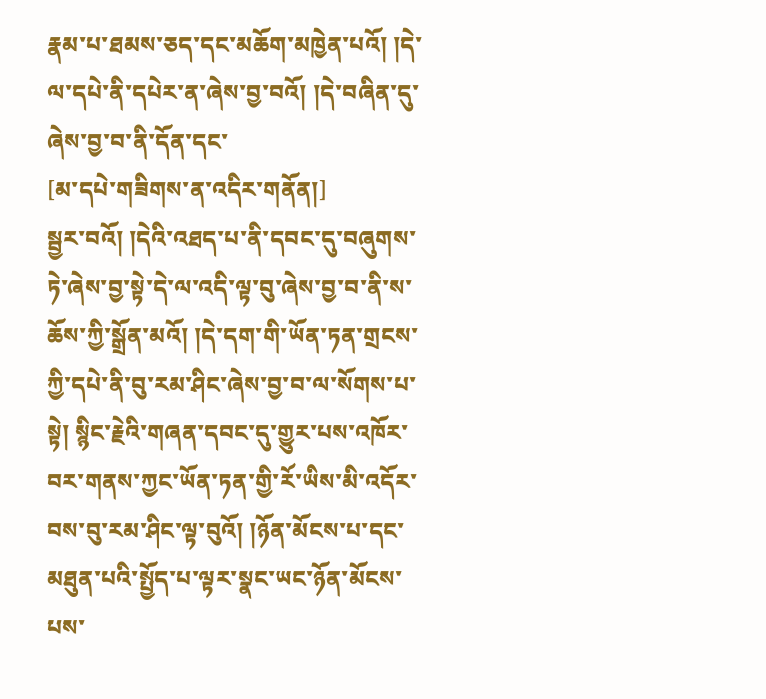རྣམ་པ་ཐམས་ཅད་དང་མཆོག་མཁྱེན་པའོ། །དེ་ལ་དཔེ་ནི་དཔེར་ན་ཞེས་བྱ་བའོ། །དེ་བཞིན་དུ་ཞེས་བྱ་བ་ནི་དོན་དང་
[མ་དཔེ་གཟིགས་ན་འདིར་གནོན།]
སྦྱར་བའོ། །དེའི་འཐད་པ་ནི་དབང་དུ་བཞུགས་ཏེ་ཞེས་བྱ་སྟེ་དེ་ལ་འདི་ལྟ་བུ་ཞེས་བྱ་བ་ནི་ས་ཆོས་ཀྱི་སྒྲོན་མའོ། །དེ་དག་གི་ཡོན་ཏན་གྲངས་ཀྱི་དཔེ་ནི་བུ་རམ་ཤིང་ཞེས་བྱ་བ་ལ་སོགས་པ་སྟེ། སྙིང་རྗེའི་གཞན་དབང་དུ་གྱུར་པས་འཁོར་བར་གནས་ཀྱང་ཡོན་ཏན་གྱི་རོ་ཡིས་མི་འདོར་བས་བུ་རམ་ཤིང་ལྟ་བུའོ། །ཉོན་མོངས་པ་དང་མཐུན་པའི་སྤྱོད་པ་ལྟར་སྣང་ཡང་ཉོན་མོངས་པས་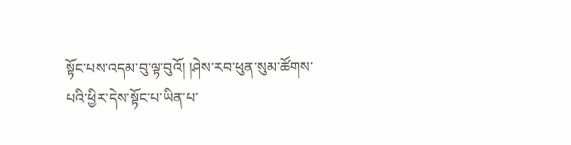སྟོང་པས་འདམ་བུ་ལྟ་བུའོ། །ཤེས་རབ་ཕུན་སུམ་ཚོགས་པའི་ཕྱིར་དེས་སྟོང་པ་ཡིན་པ་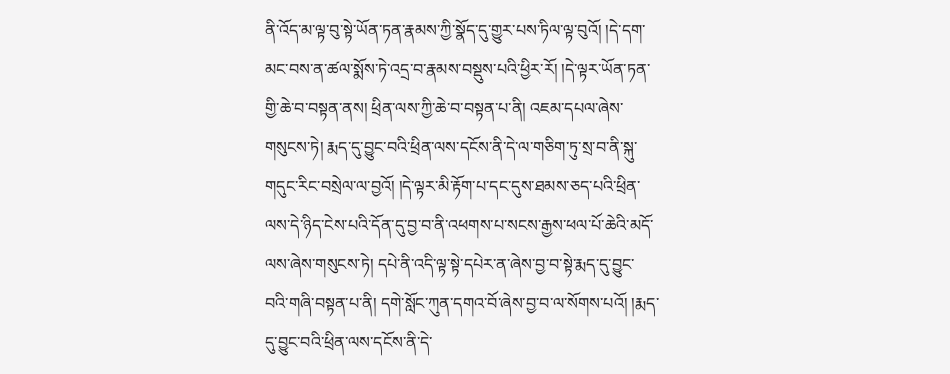ནི་འོད་མ་ལྟ་བུ་སྟེ་ཡོན་ཏན་རྣམས་ཀྱི་སྣོད་དུ་གྱུར་པས་ཏིལ་ལྟ་བུའོ། །དེ་དག་མང་བས་ན་ཚལ་སྨོས་ཏེ་འདྲ་བ་རྣམས་བསྡུས་པའི་ཕྱིར་རོ། །དེ་ལྟར་ཡོན་ཏན་གྱི་ཆེ་བ་བསྟན་ནས། ཕྲིན་ལས་ཀྱི་ཆེ་བ་བསྟན་པ་ནི། འཇམ་དཔལ་ཞེས་གསུངས་ཏེ། རྨད་དུ་བྱུང་བའི་ཕྲིན་ལས་དངོས་ནི་དེ་ལ་གཅིག་ཏུ་སྲ་བ་ནི་སྐུ་གདུང་རིང་བསྲེལ་ལ་བྱའོ། །དེ་ལྟར་མི་རྟོག་པ་དང་དུས་ཐམས་ཅད་པའི་ཕྲིན་ལས་དེ་ཉིད་ངེས་པའི་དོན་དུ་བྱ་བ་ནི་འཕགས་པ་སངས་རྒྱས་ཕལ་པོ་ཆེའི་མདོ་ལས་ཞེས་གསུངས་ཏེ། དཔེ་ནི་འདི་ལྟ་སྟེ་དཔེར་ན་ཞེས་བྱ་བ་སྟེ་རྨད་དུ་བྱུང་བའི་གཞི་བསྟན་པ་ནི། དགེ་སློང་ཀུན་དགའ་བོ་ཞེས་བྱ་བ་ལ་སོགས་པའོ། །རྨད་དུ་བྱུང་བའི་ཕྲིན་ལས་དངོས་ནི་དེ་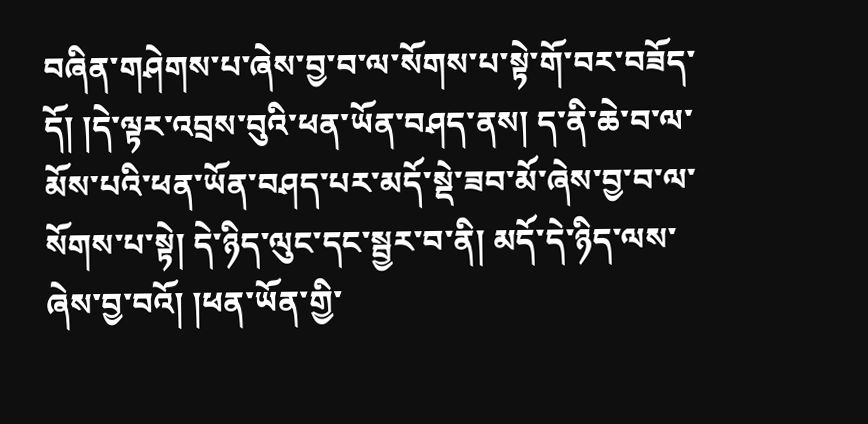བཞིན་གཤེགས་པ་ཞེས་བྱ་བ་ལ་སོགས་པ་སྟེ་གོ་བར་བཟོད་དོ། །དེ་ལྟར་འབྲས་བུའི་ཕན་ཡོན་བཤད་ནས། ད་ནི་ཆེ་བ་ལ་མོས་པའི་ཕན་ཡོན་བཤད་པར་མདོ་སྡེ་ཟབ་མོ་ཞེས་བྱ་བ་ལ་སོགས་པ་སྟེ། དེ་ཉིད་ལུང་དང་སྦྱར་བ་ནི། མདོ་དེ་ཉིད་ལས་ཞེས་བྱ་བའོ། །ཕན་ཡོན་གྱི་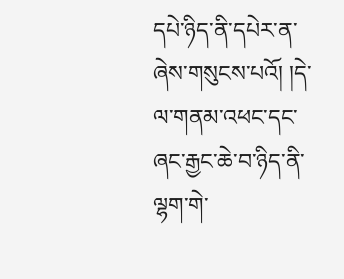དཔེ་ཉིད་ནི་དཔེར་ན་ཞེས་གསུངས་པའོ། །དེ་ལ་གནམ་འཕང་དང་ཞང་རྒྱང་ཆེ་བ་ཉིད་ནི་ལྷག་གེ་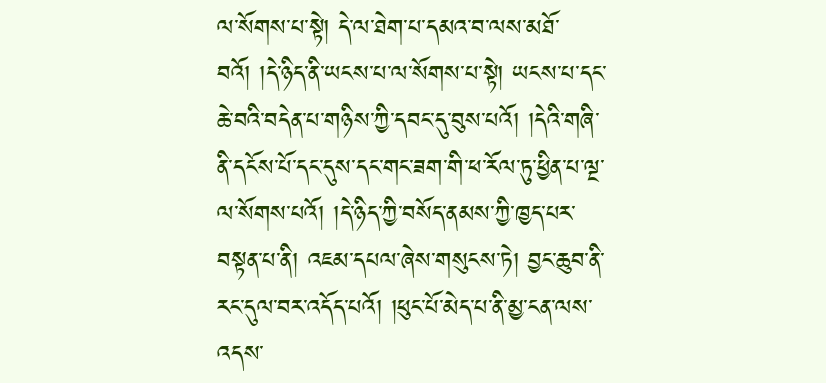ལ་སོགས་པ་སྟེ། དེ་ལ་ཐེག་པ་དམའ་བ་ལས་མཐོ་བའོ། །དེ་ཉིད་ནི་ཡངས་པ་ལ་སོགས་པ་སྟེ། ཡངས་པ་དང་ཆེ་བའི་བདེན་པ་གཉིས་ཀྱི་དབང་དུ་བུས་པའོ། །དེའི་གཞི་ནི་དངོས་པོ་དང་དུས་དང་གང་ཟག་གི་ཕ་རོལ་ཏུ་ཕྱིན་པ་ལྔ་ལ་སོགས་པའོ། །དེ་ཉིད་ཀྱི་བསོད་ནམས་ཀྱི་ཁྱད་པར་བསྟན་པ་ནི། འཇམ་དཔལ་ཞེས་གསུངས་ཏེ། བྱང་ཆུབ་ནི་རང་དུལ་བར་འདོད་པའོ། །ཕུང་པོ་མེད་པ་ནི་མྱ་ངན་ལས་འདས་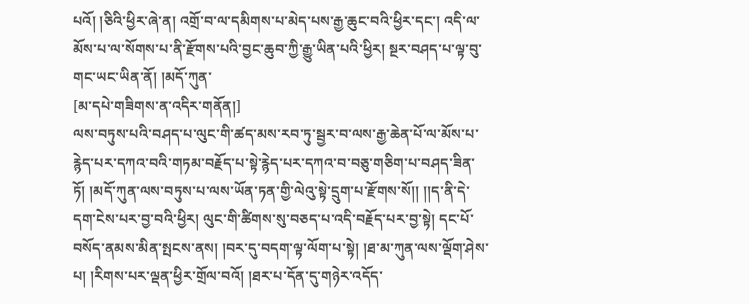པའོ། །ཅིའི་ཕྱིར་ཞེ་ན། འགྲོ་བ་ལ་དམིགས་པ་མེད་པས་རྒྱ་ཆུང་བའི་ཕྱིར་དང་། འདི་ལ་མོས་པ་ལ་སོགས་པ་ནི་རྫོགས་པའི་བྱང་ཆུབ་ཀྱི་རྒྱུ་ཡིན་པའི་ཕྱིར། སྔར་བཤད་པ་ལྟ་བུ་གང་ཡང་ཡིན་ནོ། །མདོ་ཀུན་
[མ་དཔེ་གཟིགས་ན་འདིར་གནོན།]
ལས་བཏུས་པའི་བཤད་པ་ལུང་གི་ཚད་མས་རབ་ཏུ་སྦྱར་བ་ལས་རྒྱ་ཆེན་པོ་ལ་མོས་པ་རྙེད་པར་དཀའ་བའི་གཏམ་བརྗོད་པ་སྟེ་རྙེད་པར་དཀའ་བ་བཅུ་གཅིག་པ་བཤད་ཟིན་ཏོ། །མདོ་ཀུན་ལས་བཏུས་པ་ལས་ཡོན་ཏན་གྱི་ལེའུ་སྟེ་དྲུག་པ་རྫོགས་སོ།། །།ད་ནི་དེ་དག་ངེས་པར་བྱ་བའི་ཕྱིར། ལུང་གི་ཚིགས་སུ་བཅད་པ་འདི་བརྗོད་པར་བྱ་སྟེ། དང་པོ་བསོད་ནམས་མིན་སྤངས་ནས། །བར་དུ་བདག་ལྟ་ལོག་པ་སྟེ། །ཐ་མ་ཀུན་ལས་ལྡོག་ཤེས་པ། །རིགས་པར་ལྡན་ཕྱིར་གྲོལ་བའོ། །ཐར་པ་དོན་དུ་གཉེར་འདོད་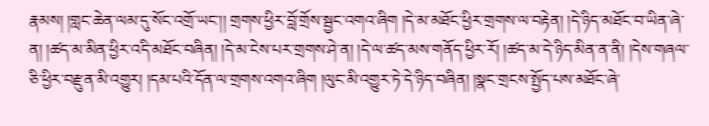རྣམས། །གླང་ཆེན་ལམ་དུ་སོང་འགྲོ་ཡང་།། གྲགས་ཕྱིར་བློ་གྲོས་སྦྱང་འགའ་ཞིག །དེ་མ་མཐོང་ཕྱིར་གྲགས་ལ་བརྟེན། །དེ་ཉིད་མཐོང་བ་ཡིན་ཞེ་ན། །ཚད་མ་མིན་ཕྱིར་འདི་མཐོང་བཞིན། །དེ་མ་ངེས་པར་གྲགས་ཤེ་ན། །དེ་ལ་ཚད་མས་གནོད་ཕྱིར་རོ། །ཚད་མ་དེ་ཉིད་མིན་ན་ནི། །དེས་གཞལ་ཅི་ཕྱིར་བརྫུན་མི་འགྱུར། །དམ་པའི་དོན་ལ་གྲགས་འགའ་ཞིག །ལུང་མི་འགྱུར་ཏེ་དེ་ཉིད་བཞིན། །སྣང་གྲངས་སྤྱོད་པས་མཐོང་ཞེ་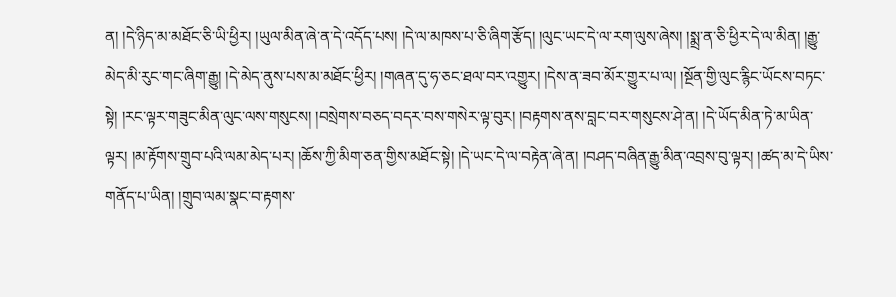ན། །དེ་ཉིད་མ་མཐོང་ཅི་ཡི་ཕྱིར། །ཡུལ་མིན་ཞེ་ན་དེ་འདོད་པས། །དེ་ལ་མཁས་པ་ཅི་ཞིག་རྩོད། །ལུང་ཡང་དེ་ལ་རག་ལུས་ཞེས། །སྨྲ་ན་ཅི་ཕྱིར་དེ་ལ་མིན། །རྒྱུ་མེད་མི་རུང་གང་ཞིག་རྒྱུ། །དེ་མེད་ནུས་པས་མ་མཐོང་ཕྱིར། །གཞན་དུ་ཧ་ཅང་ཐལ་བར་འགྱུར། །དེས་ན་ཟབ་མོར་གྱུར་པ་ལ། །སྔོན་གྱི་ལུང་རྙིང་ཡོངས་བཏང་སྟེ། །རང་ལྟར་གཟུང་མིན་ལུང་ལས་གསུངས། །བསྲེགས་བཅད་བདར་བས་གསེར་ལྟ་བུར། །བརྟགས་ནས་བླང་བར་གསུངས་ཤེ་ན། །དེ་ཡོད་མིན་ཏེ་མ་ཡིན་ལྟར། །མ་རྟོགས་གྲུབ་པའི་ལམ་མེད་པར། །ཆོས་ཀྱི་མིག་ཅན་གྱིས་མཐོང་སྟེ། །དེ་ཡང་དེ་ལ་བརྟེན་ཞེ་ན། །བཤད་བཞིན་རྒྱུ་མིན་འབྲས་བུ་ལྟར། །ཚད་མ་དེ་ཡིས་གནོད་པ་ཡིན། །གྲུབ་ལམ་སྣང་བ་རྟགས་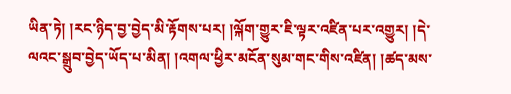ཡིན་ཏེ། །རང་ཉིད་བྱ་བྱེད་མི་རྟོགས་པར། །ལྐོག་གྱུར་ཇི་ལྟར་འཛིན་པར་འགྱུར། །དེ་ལའང་སྒྲུབ་བྱེད་ཡོད་པ་མིན། །འགལ་ཕྱིར་མངོན་སུམ་གང་གིས་འཛིན། །ཚད་མས་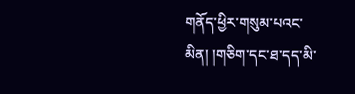གནོད་ཕྱིར་གསུམ་པའང་མིན། །གཅིག་དང་ཐ་དད་མི་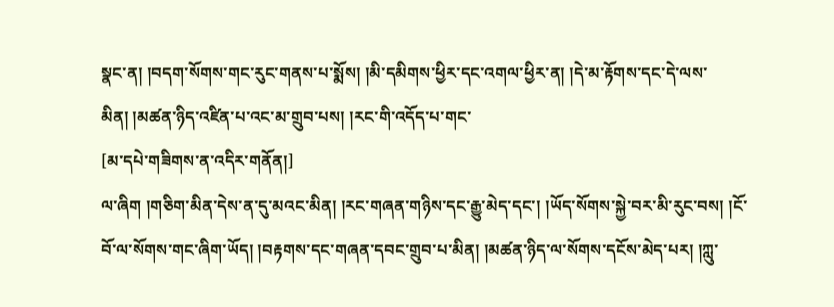སྣང་ན། །བདག་སོགས་གང་རུང་གནས་པ་སྨོས། །མི་དམིགས་ཕྱིར་དང་འགལ་ཕྱིར་ན། །དེ་མ་རྟོགས་དང་དེ་ལས་མིན། །མཚན་ཉིད་འཛིན་པ་འང་མ་གྲུབ་པས། །རང་གི་འདོད་པ་གང་
[མ་དཔེ་གཟིགས་ན་འདིར་གནོན།]
ལ་ཞིག །གཅིག་མིན་དེས་ན་དུ་མའང་མིན། །རང་གཞན་གཉིས་དང་རྒྱུ་མེད་དང་། །ཡོད་སོགས་སྐྱེ་བར་མི་རུང་བས། །ངོ་བོ་ལ་སོགས་གང་ཞིག་ཡོད། །བརྟགས་དང་གཞན་དབང་གྲུབ་པ་མིན། །མཚན་ཉིད་ལ་སོགས་དངོས་མེད་པར། །ཀླུ་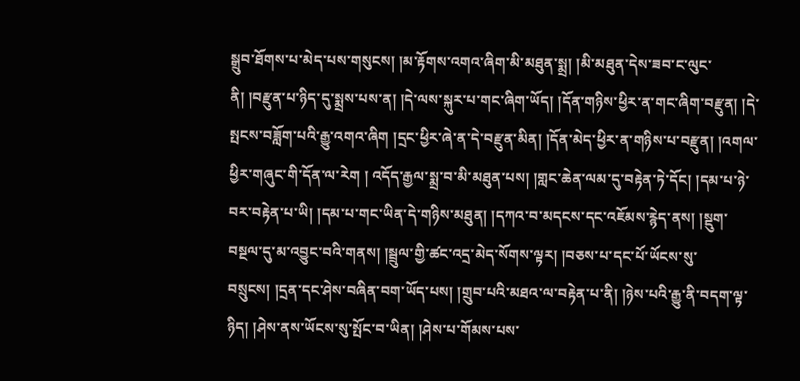སྒྲུབ་ཐོགས་པ་མེད་པས་གསུངས། །མ་རྟོགས་འགའ་ཞིག་མི་མཐུན་སྨྲ། །མི་མཐུན་དེས་ཟབ་ང་ལུང་ནི། །བརྫུན་པ་ཉིད་དུ་སྨྲས་པས་ན། །དེ་ལས་སྐུར་པ་གང་ཞིག་ཡོད། །དོན་གཉིས་ཕྱིར་ན་གང་ཞིག་བརྫུན། །དེ་སྤངས་བཟློག་པའི་རྒྱུ་འགའ་ཞིག །དྲང་ཕྱིར་ཞེ་ན་དེ་བརྫུན་མིན། །དོན་མེད་ཕྱིར་ན་གཉིས་པ་བརྫུན། །འགལ་ཕྱིར་གཞུང་གི་དོན་ལ་རེག ། འདོད་རྒྱལ་སྨྲ་བ་མི་མཐུན་པས། །གླང་ཆེན་ལམ་དུ་བརྟེན་ཏེ་དོང། །དམ་པ་ཉེ་བར་བརྟེན་པ་ཡི། །དམ་པ་གང་ཡིན་དེ་གཉིས་མཐུན། །དཀའ་བ་མདངས་དང་འཇོམས་རྙེད་ནས། །སྡུག་བསྔལ་དུ་མ་འབྱུང་བའི་གནས། །སྦྲུལ་གྱི་ཚང་འདྲ་མེད་སོགས་ལྟར། །བཅས་པ་དང་པོ་ཡོངས་སུ་བསྲུངས། །དྲན་དང་ཤེས་བཞིན་བག་ཡོད་པས། །གྲུབ་པའི་མཐའ་ལ་བརྟེན་པ་ནི། །ཉེས་པའི་རྒྱུ་ནི་བདག་ལྟ་ཉིད། །ཤེས་ནས་ཡོངས་སུ་སྤོང་བ་ཡིན། །ཤེས་པ་གོམས་པས་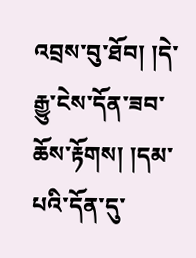འབྲས་བུ་ཐོབ། །དེ་རྒྱུ་ངེས་དོན་ཟབ་ཆོས་རྟོགས། །དམ་པའི་དོན་དུ་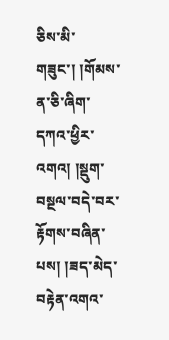ཅིས་མི་གཟུང་། །གོམས་ན་ཅི་ཞིག་དཀའ་ཕྱིར་འགའ། །སྡུག་བསྔལ་བདེ་བར་རྟོགས་བཞིན་པས། །ཟད་མེད་བརྟེན་འགའ་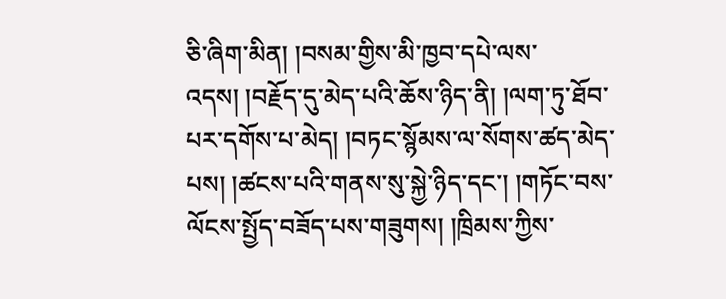ཅི་ཞིག་མིན། །བསམ་གྱིས་མི་ཁྱབ་དཔེ་ལས་འདས། །བརྗོད་དུ་མེད་པའི་ཆོས་ཉིད་ནི། །ལག་ཏུ་ཐོབ་པར་དགོས་པ་མེད། །བཏང་སྙོམས་ལ་སོགས་ཚད་མེད་པས། །ཚངས་པའི་གནས་སུ་སྐྱེ་ཉིད་དང་། །གཏོང་བས་ལོངས་སྤྱོད་བཟོད་པས་གཟུགས། །ཁྲིམས་ཀྱིས་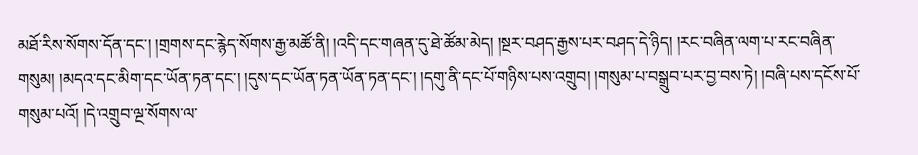མཐོ་རིས་སོགས་དོན་དང་། །གྲགས་དང་རྙེད་སོགས་རྒྱ་མཚོ་ནི། །འདི་དང་གཞན་དུ་ཐེ་ཚོམ་མེད། །སྔར་བཤད་རྒྱས་པར་བཤད་དེ་ཉིད། །རང་བཞིན་ལག་པ་རང་བཞིན་གསུམ། །མདའ་དང་མིག་དང་ཡོན་ཏན་དང་། །དུས་དང་ཡོན་ཏན་ཡོན་ཏན་དང་། །དགུ་ནི་དང་པོ་གཉིས་པས་འགྲུབ། །གསུམ་པ་བསྒྲུབ་པར་བྱ་བས་ཏེ། །བཞི་པས་དངོས་པོ་གསུམ་པའོ། །དེ་འགྲུབ་ལྔ་སོགས་ལ་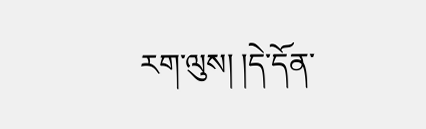རག་ལུས། །དེ་དོན་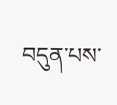བདུན་པས་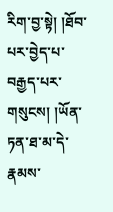རིག་བྱ་སྟེ། །ཐོབ་པར་བྱེད་པ་བརྒྱད་པར་གསུངས། །ཡོན་ཏན་ཐ་མ་དེ་རྣམས་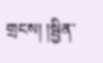གྲངས། །སྦྱིན་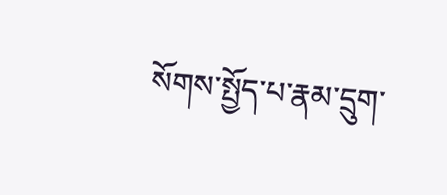སོགས་སྤྱོད་པ་རྣམ་དྲུག་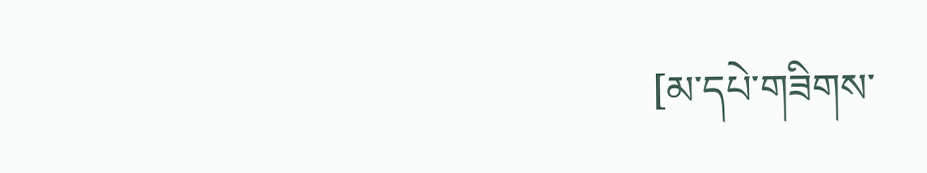[མ་དཔེ་གཟིགས་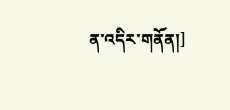ན་འདིར་གནོན།]